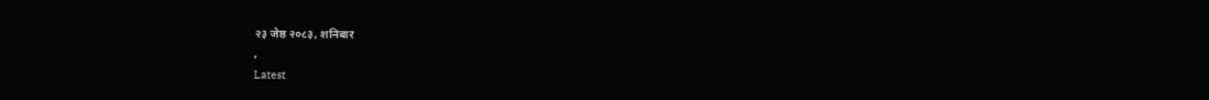२३ जेष्ठ २०८३, शनिबार
,
Latest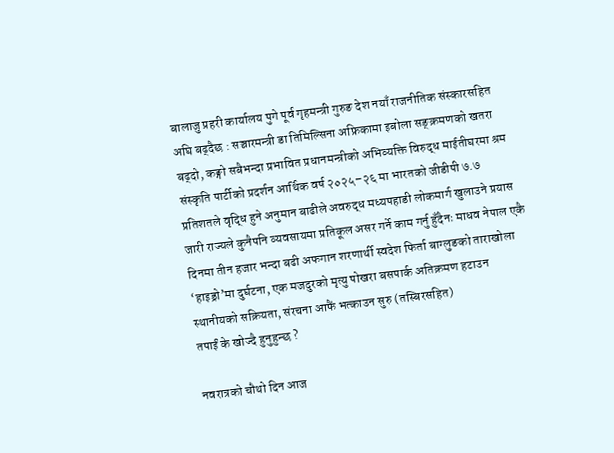बालाजु प्रहरी कार्यालय पुगे पूर्व गृहमन्त्री गुरुङ देश नयाँ राजनीतिक संस्कारसहित अघि बढ्दैछ : सञ्चारमन्त्री डा तिमिल्सिना अफ्रिकामा इबोला सङ्क्रमणको खतरा बढ्दो, कङ्गो सबैभन्दा प्रभावित प्रधानमन्त्रीको अभिव्यक्ति विरुद्ध माईतीघरमा श्रम संस्कृति पार्टीको प्रदर्शन आर्थिक वर्ष २०२५–२६ मा भारतको जीडीपी ७.७ प्रतिशतले वृद्धि हुने अनुमान बाढीले अवरुद्ध मध्यपहाडी लोकमार्ग खुलाउने प्रयास जारी राज्यले कुनैपनि व्यवसायमा प्रतिकूल असर गर्ने काम गर्नु हुँदैनः माधव नेपाल एकै दिनमा तीन हजार भन्दा बढी अफगान शरणार्थी स्वदेश फिर्ता बाग्लुङको ताराखोला ‘हाइड्रो’मा दुर्घटना, एक मजदुरको मृत्यु पोखरा बसपार्क अतिक्रमण हटाउन स्थानीयको सक्रियता, संरचना आफैं भत्काउन सुरु (तस्बिरसहित)
तपाईं के खोज्दै हुनुहुन्छ ?

नवरात्रको चौथो दिन आज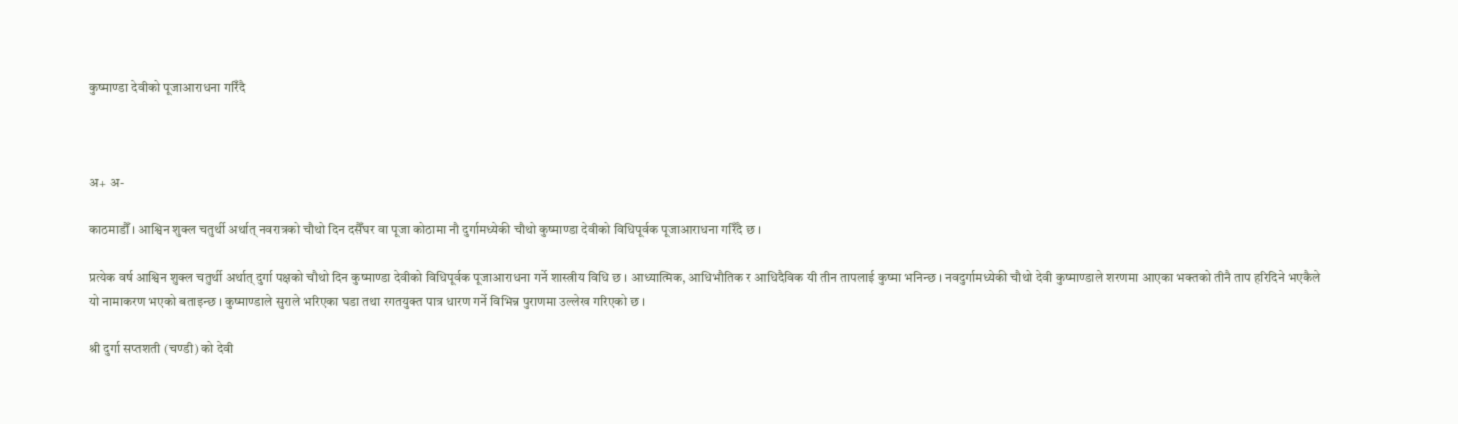कुष्माण्डा देवीको पूजाआराधना गरिँदै



अ+ अ-

काठमाडौँ । आश्विन शुक्ल चतुर्थी अर्थात् नवरात्रको चौथो दिन दसैँघर वा पूजा कोठामा नौ दुर्गामध्येकी चौथो कुष्माण्डा देवीको विधिपूर्वक पूजाआराधना गरिँदै छ ।

प्रत्येक वर्ष आश्विन शुक्ल चतुर्थी अर्थात् दुर्गा पक्षको चौथो दिन कुष्माण्डा देवीको विधिपूर्वक पूजाआराधना गर्ने शास्त्रीय विधि छ । आध्यात्मिक, आधिभौतिक र आधिदैविक यी तीन तापलाई कुष्मा भनिन्छ । नवदुर्गामध्येकी चौथो देवी कुष्माण्डाले शरणमा आएका भक्तको तीनै ताप हरिदिने भएकैले यो नामाकरण भएको बताइन्छ । कुष्माण्डाले सुराले भरिएका घडा तथा रगतयुक्त पात्र धारण गर्ने विभिन्न पुराणमा उल्लेख गरिएको छ ।

श्री दुर्गा सप्तशती (चण्डी) को देवी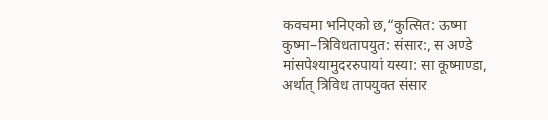कवचमा भनिएको छ,“कुत्सित: ऊष्मा कुष्मा–त्रिविधतापयुत: संसार:, स अण्डे मांसपेश्यामुदररुपायां यस्या: सा कूष्माण्डा, अर्थात् त्रिविध तापयुक्त संसार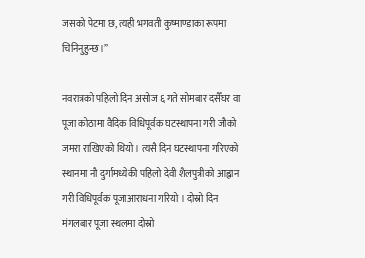जसको पेटमा छ, त्यही भगवती कुष्माण्डाका रूपमा चिनिनुहुन्छ ।”

नवरात्रको पहिलो दिन असोज ६ गते सोमबार दसैँघर वा पूजा कोठामा वैदिक विधिपूर्वक घटस्थापना गरी जौको जमरा राखिएको थियो । त्यसै दिन घटस्थापना गरिएको स्थानमा नौ दुर्गामध्येकी पहिलो देवी शैलपुत्रीको आह्वान गरी विधिपूर्वक पूजाआराधना गरियो । दोस्रो दिन मंगलबार पूजा स्थलमा दोस्रो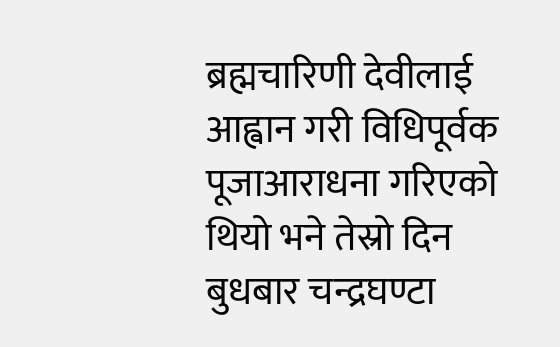ब्रह्मचारिणी देवीलाई आह्वान गरी विधिपूर्वक पूजाआराधना गरिएको थियो भने तेस्रो दिन बुधबार चन्द्रघण्टा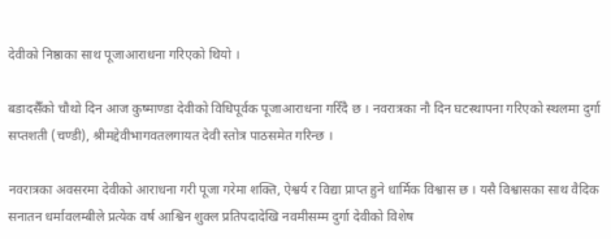देवीको निष्ठाका साथ पूजाआराधना गरिएको थियो ।

बडादसैँको चौथो दिन आज कुष्माण्डा देवीको विधिपूर्वक पूजाआराधना गरिँदै छ । नवरात्रका नौ दिन घटस्थापना गरिएको स्थलमा दुर्गा सप्तशती (चण्डी), श्रीमद्देवीभागवतलगायत देवी स्तोत्र पाठसमेत गरिन्छ ।

नवरात्रका अवसरमा देवीको आराधना गरी पूजा गरेमा शक्ति, ऐश्वर्य र विद्या प्राप्त हुने धार्मिक विश्वास छ । यसै विश्वासका साथ वैदिक सनातन धर्मावलम्बीले प्रत्येक वर्ष आश्विन शुक्ल प्रतिपदादेखि नवमीसम्म दुर्गा देवीको विशेष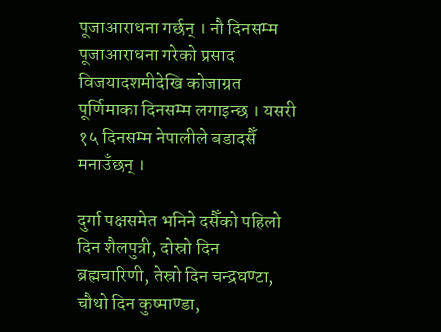पूजाआराधना गर्छन् । नौ दिनसम्म पूजाआराधना गरेको प्रसाद विजयादशमीदेखि कोजाग्रत पूर्णिमाका दिनसम्म लगाइन्छ । यसरी १५ दिनसम्म नेपालीले बडादसैँ मनाउँछन् ।

दुर्गा पक्षसमेत भनिने दसैँको पहिलो दिन शैलपुत्री, दोस्रो दिन ब्रह्मचारिणी, तेस्रो दिन चन्द्रघण्टा, चौथो दिन कुष्माण्डा,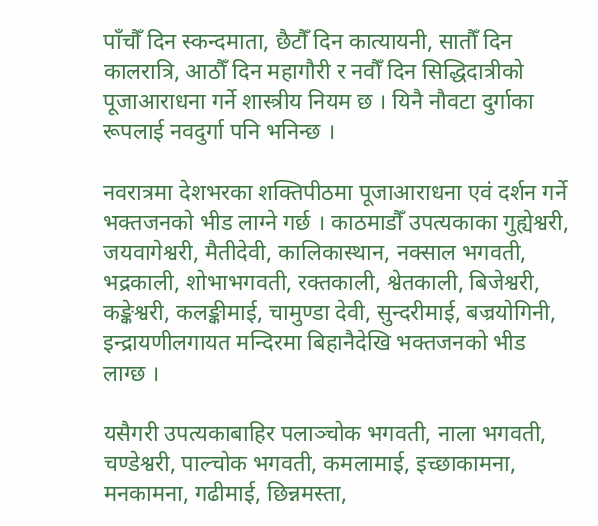पाँचौँ दिन स्कन्दमाता, छैटौँ दिन कात्यायनी, सातौँ दिन कालरात्रि, आठौँ दिन महागौरी र नवौँ दिन सिद्धिदात्रीको पूजाआराधना गर्ने शास्त्रीय नियम छ । यिनै नौवटा दुर्गाका रूपलाई नवदुर्गा पनि भनिन्छ ।

नवरात्रमा देशभरका शक्तिपीठमा पूजाआराधना एवं दर्शन गर्ने भक्तजनको भीड लाग्ने गर्छ । काठमाडौँ उपत्यकाका गुह्येश्वरी, जयवागेश्वरी, मैतीदेवी, कालिकास्थान, नक्साल भगवती, भद्रकाली, शोभाभगवती, रक्तकाली, श्वेतकाली, बिजेश्वरी, कङ्केश्वरी, कलङ्कीमाई, चामुण्डा देवी, सुन्दरीमाई, बज्रयोगिनी, इन्द्रायणीलगायत मन्दिरमा बिहानैदेखि भक्तजनको भीड लाग्छ ।

यसैगरी उपत्यकाबाहिर पलाञ्चोक भगवती, नाला भगवती, चण्डेश्वरी, पाल्चोक भगवती, कमलामाई, इच्छाकामना, मनकामना, गढीमाई, छिन्नमस्ता,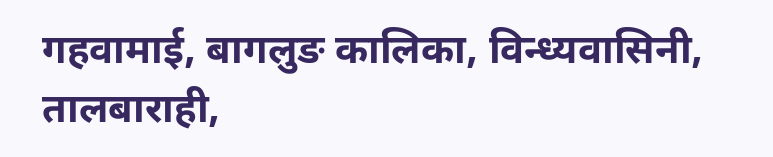गहवामाई, बागलुङ कालिका, विन्ध्यवासिनी, तालबाराही,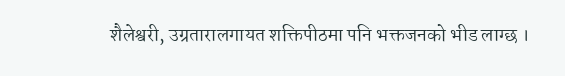शैलेश्वरी, उग्रतारालगायत शक्तिपीठमा पनि भक्तजनको भीड लाग्छ ।